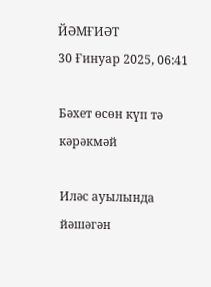ЙӘМҒИӘТ
30 Ғинуар 2025, 06:41

Бәхет өсөн күп тә кәрәкмәй

Иләс ауылында йәшәгән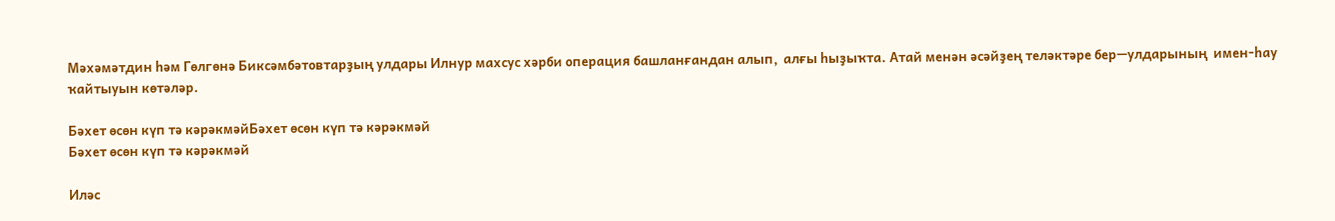Мәхәмәтдин һәм Гөлгөнә Биксәмбәтовтарҙың улдары Илнур махсус хәрби операция башланғандан алып,  алғы һыҙыҡта. Атай менән әсәйҙең теләктәре бер—улдарының  имен-һау ҡайтыуын көтәләр.

Бәхет өсөн күп тә кәрәкмәйБәхет өсөн күп тә кәрәкмәй
Бәхет өсөн күп тә кәрәкмәй

Иләс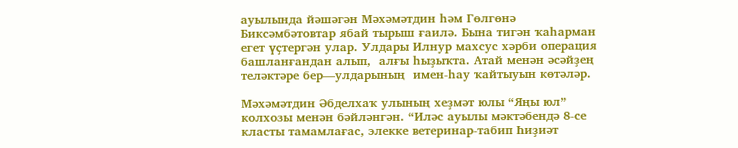ауылында йәшәгән Мәхәмәтдин һәм Гөлгөнә Биксәмбәтовтар ябай тырыш ғаилә. Бына тигән ҡаһарман егет үҫтергән улар. Улдары Илнур махсус хәрби операция башланғандан алып,  алғы һыҙыҡта. Атай менән әсәйҙең теләктәре бер—улдарының  имен-һау ҡайтыуын көтәләр.

Мәхәмәтдин Әбделхаҡ улының хеҙмәт юлы “Яңы юл” колхозы менән бәйләнгән. “Иләс ауылы мәктәбендә 8-се класты тамамлағас, элекке ветеринар-табип Һиҙиәт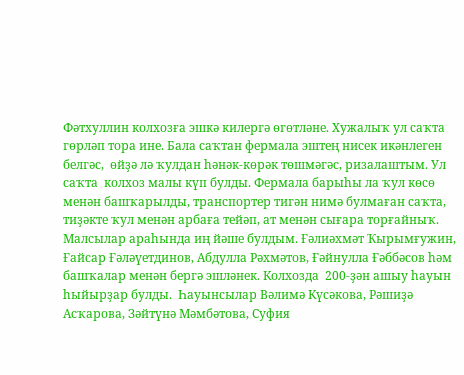Фәтхуллин колхозға эшкә килергә өгөтләне. Хужалыҡ ул саҡта гөрләп тора ине. Бала саҡтан фермала эштең нисек икәнлеген белгәс,  өйҙә лә ҡулдан һәнәк-көрәк төшмәгәс, ризалаштым. Ул саҡта  колхоз малы күп булды. Фермала барыһы ла ҡул көсө менән башҡарылды, транспортер тигән нимә булмаған саҡта, тиҙәкте ҡул менән арбаға тейәп, ат менән сығара торғайныҡ. Малсылар араһында иң йәше булдым. Ғәлиәхмәт Ҡырымғужин, Ғайсар Ғәләүетдинов, Абдулла Рәхмәтов, Ғәйнулла Ғәббәсов һәм башҡалар менән бергә эшләнек. Колхозда  200-ҙән ашыу һауын һыйырҙар булды.  Һауынсылар Вәлимә Күсәкова, Рәшиҙә Асҡарова, Зәйтүнә Мәмбәтова, Суфия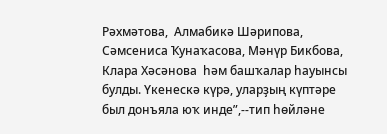Рәхмәтова,  Алмабикә Шәрипова, Сәмсениса Ҡунаҡасова, Мәнүр Бикбова, Клара Хәсәнова  һәм башҡалар һауынсы булды. Үкенескә күрә, уларҙың күптәре был донъяла юҡ инде”,--тип һөйләне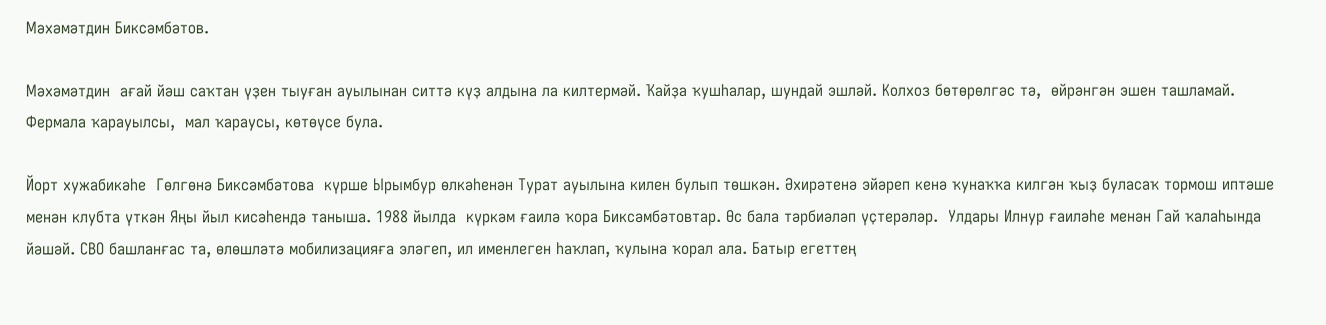Мәхәмәтдин Биксәмбәтов.

Мәхәмәтдин  ағай йәш саҡтан үҙен тыуған ауылынан ситтә күҙ алдына ла килтермәй. Ҡайҙа ҡушһалар, шундай эшләй. Колхоз бөтөрөлгәс тә,  өйрәнгән эшен ташламай. Фермала ҡарауылсы,  мал ҡараусы, көтөүсе була.

Йорт хужабикәһе  Гөлгөнә Биксәмбәтова  күрше Ырымбур өлкәһенән Турат ауылына килен булып төшкән. Әхирәтенә эйәреп кенә ҡунаҡҡа килгән ҡыҙ буласаҡ тормош иптәше менән клубта үткән Яңы йыл кисәһендә таныша. 1988 йылда  күркәм ғаилә ҡора Биксәмбәтовтар. Өс бала тәрбиәләп үҫтерәләр.  Улдары Илнур ғаиләһе менән Гай ҡалаһында йәшәй. СВО башланғас та, өлөшләтә мобилизацияға эләгеп, ил именлеген һаҡлап, ҡулына ҡорал ала. Батыр егеттең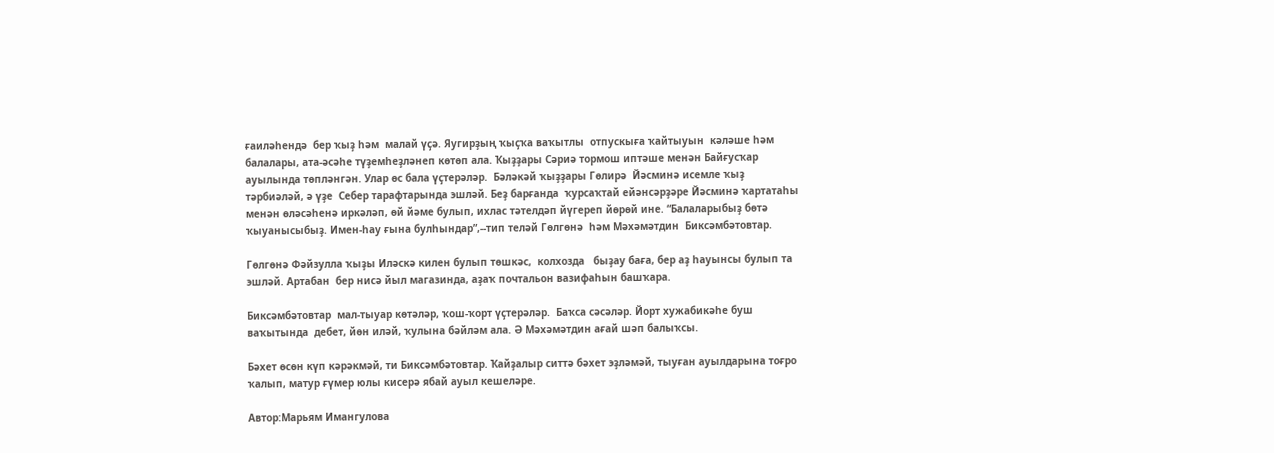ғаиләһендә  бер ҡыҙ һәм  малай үҫә. Яугирҙың ҡыҫҡа ваҡытлы  отпускыға ҡайтыуын  кәләше һәм балалары, ата-әсәһе түҙемһеҙләнеп көтөп ала. Ҡыҙҙары Сәриә тормош иптәше менән Байғусҡар ауылында төпләнгән. Улар өс бала үҫтерәләр.  Бәләкәй ҡыҙҙары Гөлирә  Йәсминә исемле ҡыҙ тәрбиәләй, ә үҙе  Себер тарафтарында эшләй. Беҙ барғанда  ҡурсаҡтай ейәнсәрҙәре Йәсминә ҡартатаһы менән өләсәһенә иркәләп, өй йәме булып, ихлас тәтелдәп йүгереп йөрөй ине. “Балаларыбыҙ бөтә ҡыуанысыбыҙ. Имен-һау ғына булһындар”,--тип теләй Гөлгөнә  һәм Мәхәмәтдин  Биксәмбәтовтар.

Гөлгөнә Фәйзулла ҡыҙы Иләскә килен булып төшкәс,  колхозда   быҙау баға, бер аҙ һауынсы булып та эшләй. Артабан  бер нисә йыл магазинда, аҙаҡ почтальон вазифаһын башҡара.

Биксәмбәтовтар  мал-тыуар көтәләр, ҡош-ҡорт үҫтерәләр.  Баҡса сәсәләр. Йорт хужабикәһе буш ваҡытында  дебет, йөн иләй, ҡулына бәйләм ала. Ә Мәхәмәтдин ағай шәп балыҡсы.

Бәхет өсөн күп кәрәкмәй, ти Биксәмбәтовтар. Ҡайҙалыр ситтә бәхет эҙләмәй, тыуған ауылдарына тоғро ҡалып, матур ғүмер юлы кисерә ябай ауыл кешеләре.

Автор:Марьям Имангулова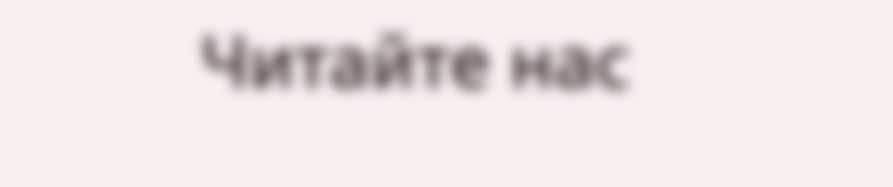Читайте нас